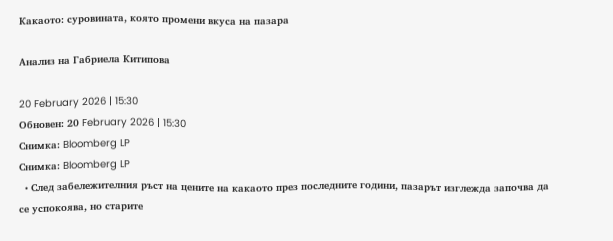Какаото: суровината, която промени вкуса на пазара

Анализ на Габриела Китипова

20 February 2026 | 15:30
Обновен: 20 February 2026 | 15:30
Снимка: Bloomberg LP
Снимка: Bloomberg LP
  • След забележителния ръст на цените на какаото през последните години, пазарът изглежда започва да се успокоява, но старите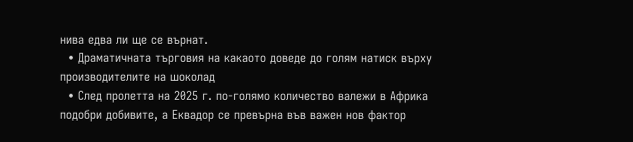нива едва ли ще се върнат.
  • Драматичната търговия на какаото доведе до голям натиск върху производителите на шоколад
  • След пролетта на 2025 г. по-голямо количество валежи в Африка подобри добивите, а Еквадор се превърна във важен нов фактор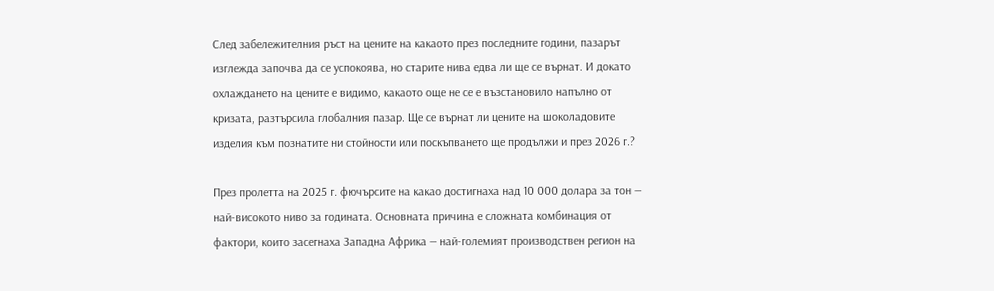След забележителния ръст на цените на какаото през последните години, пазарът изглежда започва да се успокоява, но старите нива едва ли ще се върнат. И докато охлаждането на цените е видимо, какаото още не се е възстановило напълно от кризата, разтърсила глобалния пазар. Ще се върнат ли цените на шоколадовите изделия към познатите ни стойности или поскъпването ще продължи и през 2026 г.?

През пролетта на 2025 г. фючърсите на какао достигнаха над 10 000 долара за тон — най-високото ниво за годината. Основната причина е сложната комбинация от фактори, които засегнаха Западна Африка — най-големият производствен регион на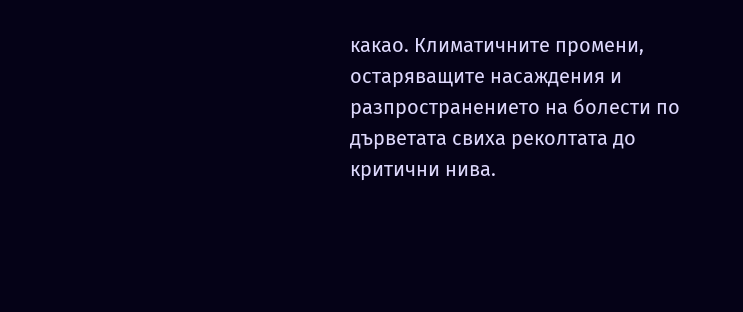какао. Климатичните промени, остаряващите насаждения и разпространението на болести по дърветата свиха реколтата до критични нива.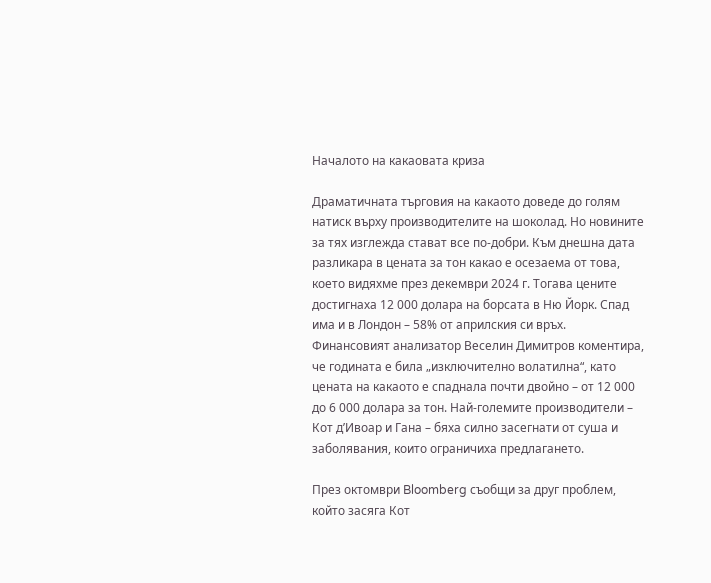Началото на какаовата криза

Драматичната търговия на какаото доведе до голям натиск върху производителите на шоколад. Но новините за тях изглежда стават все по-добри. Към днешна дата разликара в цената за тон какао е осезаема от това, което видяхме през декември 2024 г. Тогава цените достигнаха 12 000 долара на борсата в Ню Йорк. Спад има и в Лондон – 58% от априлския си връх. Финансовият анализатор Веселин Димитров коментира, че годината е била „изключително волатилна“, като цената на какаото е спаднала почти двойно – от 12 000 до 6 000 долара за тон. Най-големите производители – Кот д’Ивоар и Гана – бяха силно засегнати от суша и заболявания, които ограничиха предлагането.

През октомври Bloomberg съобщи за друг проблем, който засяга Кот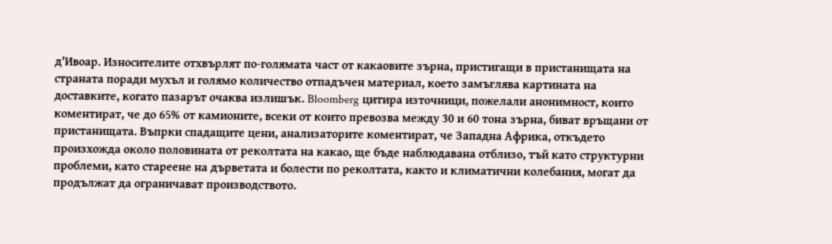д'Ивоар. Износителите отхвърлят по-голямата част от какаовите зърна, пристигащи в пристанищата на страната поради мухъл и голямо количество отпадъчен материал, което замъглява картината на доставките, когато пазарът очаква излишък. Bloomberg цитира източници, пожелали анонимност, които коментират, че до 65% от камионите, всеки от които превозва между 30 и 60 тона зърна, биват връщани от пристанищата. Въпрки спадащите цени, анализаторите коментират, че Западна Африка, откъдето произхожда около половината от реколтата на какао, ще бъде наблюдавана отблизо, тъй като структурни проблеми, като стареене на дърветата и болести по реколтата, както и климатични колебания, могат да продължат да ограничават производството.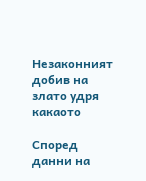Незаконният добив на злато удря какаото

Според данни на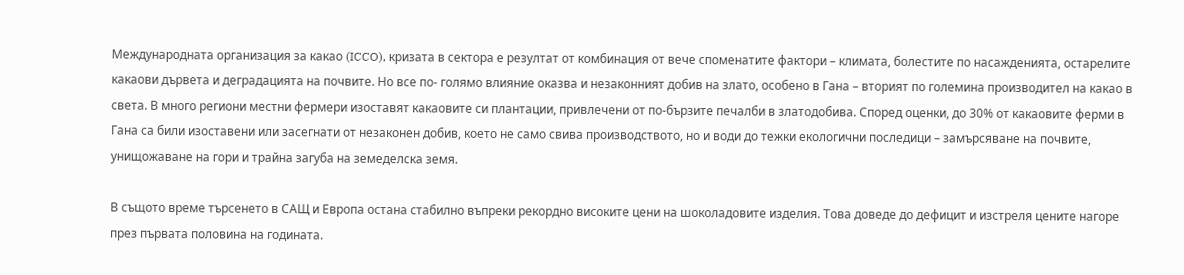Международната организация за какао (ICCO), кризата в сектора е резултат от комбинация от вече споменатите фактори – климата, болестите по насажденията, остарелите какаови дървета и деградацията на почвите. Но все по- голямо влияние оказва и незаконният добив на злато, особено в Гана – вторият по големина производител на какао в света. В много региони местни фермери изоставят какаовите си плантации, привлечени от по-бързите печалби в златодобива. Според оценки, до 30% от какаовите ферми в Гана са били изоставени или засегнати от незаконен добив, което не само свива производството, но и води до тежки екологични последици – замърсяване на почвите, унищожаване на гори и трайна загуба на земеделска земя.

В същото време търсенето в САЩ и Европа остана стабилно въпреки рекордно високите цени на шоколадовите изделия. Това доведе до дефицит и изстреля цените нагоре през първата половина на годината.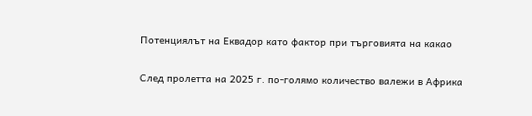Потенциялът на Еквадор като фактор при търговията на какао

След пролетта на 2025 г. по-голямо количество валежи в Африка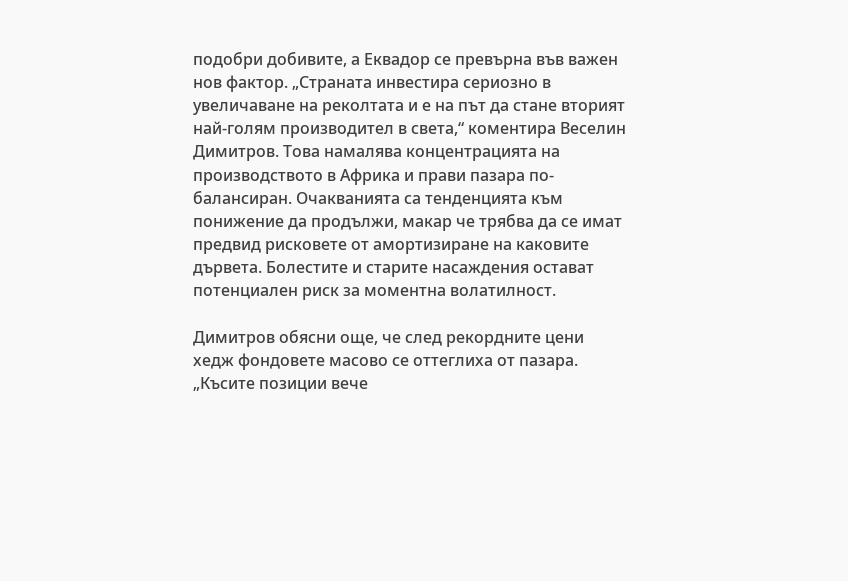подобри добивите, а Еквадор се превърна във важен нов фактор. „Страната инвестира сериозно в увеличаване на реколтата и е на път да стане вторият най-голям производител в света,“ коментира Веселин Димитров. Това намалява концентрацията на производството в Африка и прави пазара по-балансиран. Очакванията са тенденцията към понижение да продължи, макар че трябва да се имат предвид рисковете от амортизиране на каковите дървета. Болестите и старите насаждения остават потенциален риск за моментна волатилност.

Димитров обясни още, че след рекордните цени хедж фондовете масово се оттеглиха от пазара. „Късите позиции вече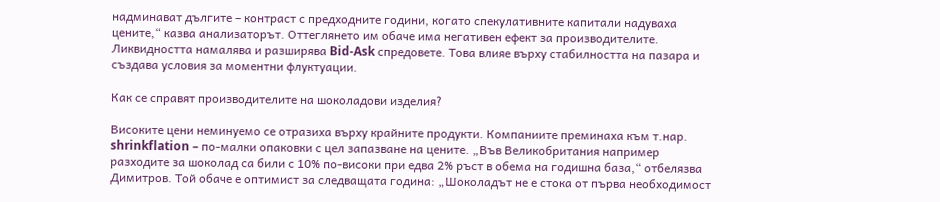надминават дългите – контраст с предходните години, когато спекулативните капитали надуваха цените,“ казва анализаторът. Оттеглянето им обаче има негативен ефект за производителите. Ликвидността намалява и разширява Bid-Ask спредовете. Това влияе върху стабилността на пазара и създава условия за моментни флуктуации.

Как се справят производителите на шоколадови изделия?

Високите цени неминуемо се отразиха върху крайните продукти. Компаниите преминаха към т.нар. shrinkflation – по-малки опаковки с цел запазване на цените. „Във Великобритания например разходите за шоколад са били с 10% по-високи при едва 2% ръст в обема на годишна база,“ отбелязва Димитров. Той обаче е оптимист за следващата година: „Шоколадът не е стока от първа необходимост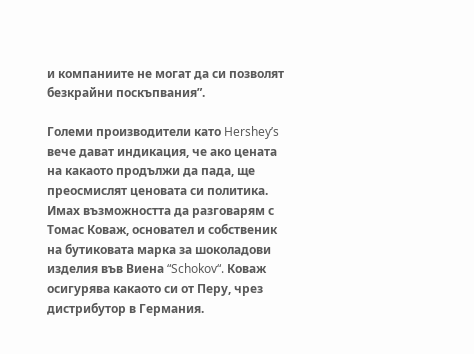и компаниите не могат да си позволят безкрайни поскъпвания”.

Големи производители като Hershey’s вече дават индикация, че ако цената на какаото продължи да пада, ще преосмислят ценовата си политика. Имах възможността да разговарям с Томас Коваж, основател и собственик на бутиковата марка за шоколадови изделия във Виена “Schokov“. Коваж осигурява какаото си от Перу, чрез дистрибутор в Германия.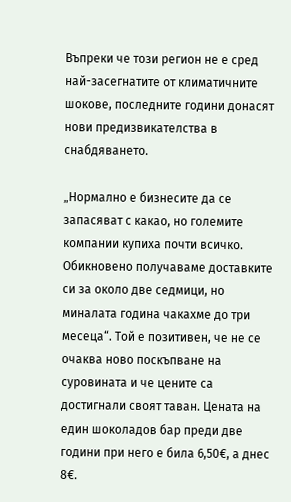Въпреки че този регион не е сред най-засегнатите от климатичните шокове, последните години донасят нови предизвикателства в снабдяването.

„Нормално е бизнесите да се запасяват с какао, но големите компании купиха почти всичко. Обикновено получаваме доставките си за около две седмици, но миналата година чакахме до три месеца“. Той е позитивен, че не се очаква ново поскъпване на суровината и че цените са достигнали своят таван. Цената на един шоколадов бар преди две години при него е била 6,50€, а днес 8€.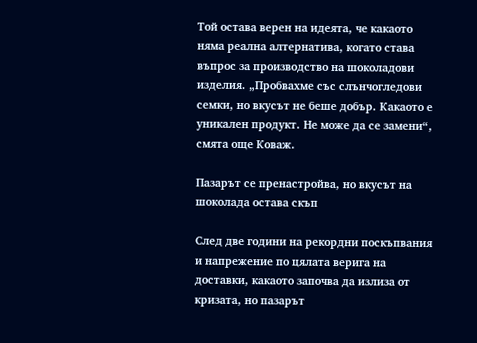Той остава верен на идеята, че какаото няма реална алтернатива, когато става въпрос за производство на шоколадови изделия. „Пробвахме със слънчогледови семки, но вкусът не беше добър. Какаото е уникален продукт. Не може да се замени“, смята още Коваж.

Пазарът се пренастройва, но вкусът на шоколада остава скъп

След две години на рекордни поскъпвания и напрежение по цялата верига на доставки, какаото започва да излиза от кризата, но пазарът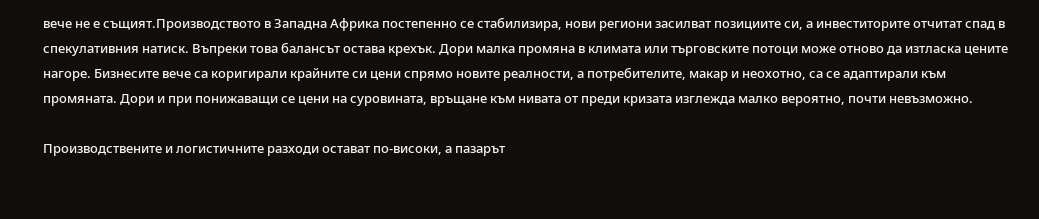вече не е същият.Производството в Западна Африка постепенно се стабилизира, нови региони засилват позициите си, а инвеститорите отчитат спад в спекулативния натиск. Въпреки това балансът остава крехък. Дори малка промяна в климата или търговските потоци може отново да изтласка цените нагоре. Бизнесите вече са коригирали крайните си цени спрямо новите реалности, а потребителите, макар и неохотно, са се адаптирали към промяната. Дори и при понижаващи се цени на суровината, връщане към нивата от преди кризата изглежда малко вероятно, почти невъзможно.

Производствените и логистичните разходи остават по-високи, а пазарът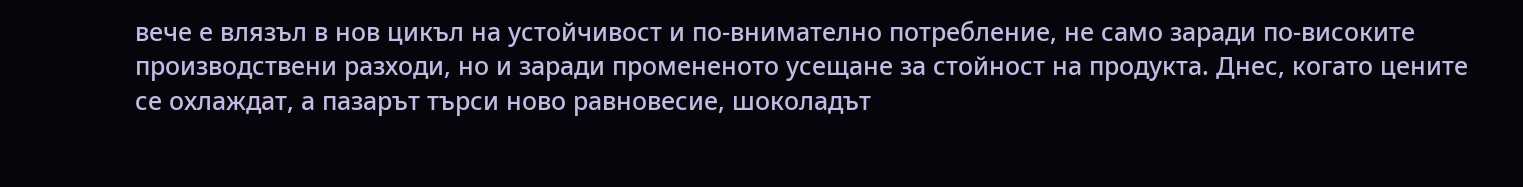вече е влязъл в нов цикъл на устойчивост и по-внимателно потребление, не само заради по-високите производствени разходи, но и заради промененото усещане за стойност на продукта. Днес, когато цените се охлаждат, а пазарът търси ново равновесие, шоколадът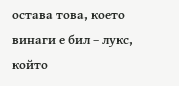остава това, което винаги е бил – лукс, който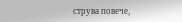струва повече,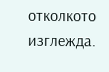отколкото изглежда.